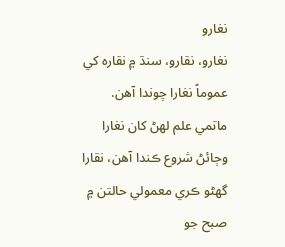نغارو
نغارو، نقارو، سنڌ ۾ نقاره کي عموماً نغارا چوندا آهن. ماتمي علم لهڻ کان نغارا وڄائڻ شروع ڪندا آهن، نقارا گهڻو ڪري معمولي حالتن ۾ صبح جو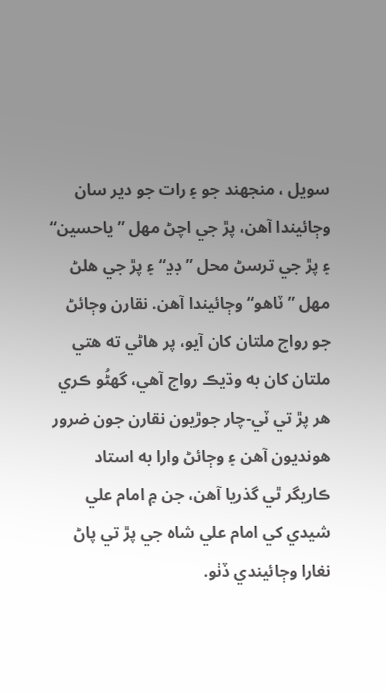سويل ، منجهند جو ۽ رات جو دير سان وڄائيندا آهن، پڙ جي اچڻ مهل ”ياحسين“ ۽ پڙ جي ترسڻ محل ”ڊڍ“ ۽ پڙ جي هلڻ مهل ”ٽاهو“ وڄائيندا آهن. نقارن وڄائڻ جو رواج ملتان کان آيو، پر هاڻي ته هتي ملتان کان به وڌيڪ رواج آهي، گهڻُو ڪري هر پڙ تي ٽي-چار جوڙيون نقارن جون ضرور هونديون آهن ۽ وڄائڻ وارا به استاد ڪاريگر ٿي گذريا آهن، جن ۾ امام علي شيدي کي امام علي شاه جي پڙ تي پاڻ نغارا وڄائيندي ڏٺو.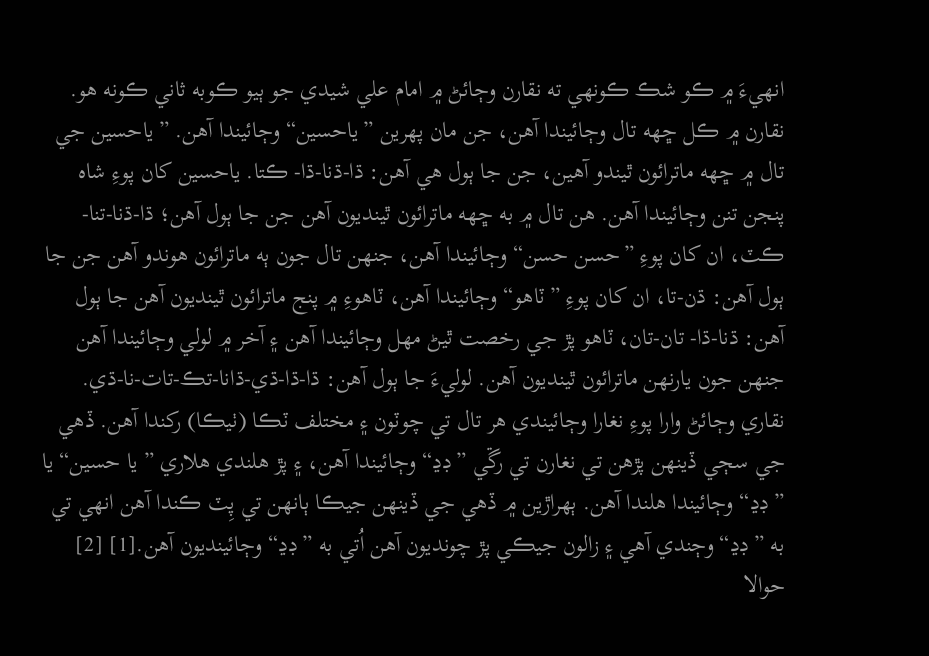انهيءَ ۾ ڪو شڪ ڪونهي ته نقارن وڄائڻ ۾ امام علي شيدي جو ٻيو ڪوبه ثاني ڪونه هو.
نقارن ۾ ڪل ڇهه تال وڄائيندا آهن، جن مان پهرين ”ياحسين“ وڄائيندا آهن. ”ياحسين جي تال ۾ ڇهه ماترائون ٿيندو آهين، جن جا ٻول هي آهن: ڌا-ڌنا-ڌا- ڪتا. ياحسين کان پوءِ شاه پنجن تنن وڄائيندا آهن. هن تال ۾ به ڇهه ماترائون ٿينديون آهن جن جا ٻول آهن؛ ڌا-ڌنا-تنا- ڪٽ، ان کان پوءِ ”حسن حسن“ وڄائيندا آهن، جنهن تال جون ٻه ماترائون هوندو آهن جن جا ٻول آهن: ڌن-تا، ان کان پوءِ ”ٽاهو“ وڄائيندا آهن، ٽاهوءِ ۾ پنج ماترائون ٿينديون آهن جا ٻول آهن: ڌنا-ڌا- تان-تان، ٽاهو پڙ جي رخصت ٿيڻ مهل وڄائيندا آهن ۽ آخر ۾ لولي وڄائيندا آهن جنهن جون يارنهن ماترائون ٿينديون آهن. لوليءَ جا ٻول آهن: ڌا-ڌا-ڌي-ڌانا-تڪ-تات-نا-ڌي.
نقاري وڄائڻ وارا پوءِ نغارا وڄائيندي هر تال تي چوٽون ۽ مختلف ٽڪا (ٺيڪا) رکندا آهن. ڏهي جي سڄي ڏينهن پڙهن تي نغارن تي رڱي ”ڊڍ“ وڄائيندا آهن، ۽ پڙ هلندي هلاري ” يا حسين“ يا ”ڊڍ“ وڄائيندا هلندا آهن. ٻهراڙين ۾ ڏهي جي ڏينهن جيڪا ٻانهن تي پِٽ ڪندا آهن انهي تي به ”ڊڍ“ وڄندي آهي ۽ زالون جيڪي پڙ چونديون آهن اُتي به ”ڊڍ“ وڄائينديون آهن.[1] [2]
حوالا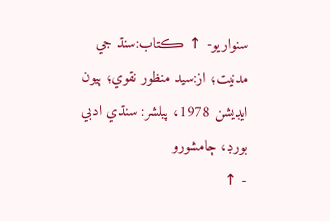سنواريو- ↑ ڪتاب:سنڌ جي مدنيت؛ از:سيد منظور نقوي؛ ٻيون ايڊيشن 1978، پبلشر: سنڌي ادبي بورڊ، ڄامشورو
- ↑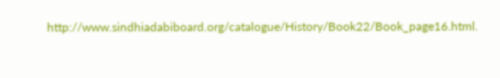http://www.sindhiadabiboard.org/catalogue/History/Book22/Book_page16.html.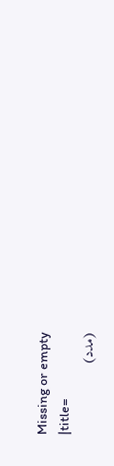Missing or empty
|title=
(مدد)